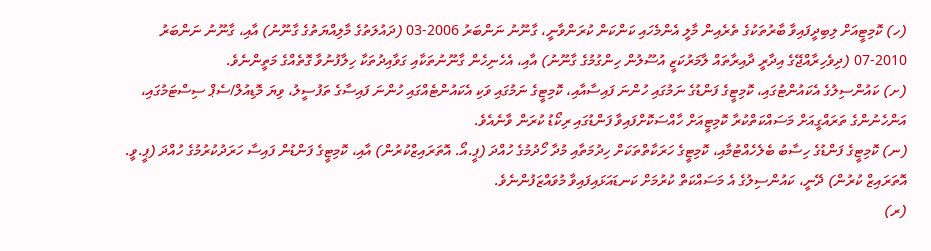(ހ) ކޮމިޓީއަށް ލިބިދީފައިވާ ބާރުތަކުގެ ތެރެއިން މާލީ އެންމެހައި ކަންކަން ކުރަންވާނީ، ގާނޫނު ނަންބަރު 2006-03 (ދައުލަތުގެ މާލިއްޔަތުގެ ގާނޫނު) އާއި، ގާނޫނު ނަންބަރު 2010-07 (ދިވެހިރާއްޖޭގެ އިދާރީ ދާއިރާތައް ލާމަރުކަޒީ އުސޫލުން ހިންގުމުގެ ގާނޫނު) އާއި، އެހެނިހެން ގާނޫނުތަކާއި ގަވާއިދުތަކާ ހިލާފުނުވާ ގޮތެއްގެ މަތީންނެވެ.
(ށ) ކައުންސިލުގެ އެކައުންޓުގައި، ކޮމިޓީގެ ފަންޑުގެ ނަމުގައި ހުންނަ ފައިސާއާއި، ކޮމިޓީގެ ނަމުގައި ވަކި އެކައުންޓެއްގައި ހުންނަ ފައިސާގެ ތަފުސީލު، ވިޔަ މޮޑިއުލް/ސެޕް ސިސްޓަމުގައި، އަންހެނުންގެ ތަރައްގީއަށް މަސައްކަތްކުރާ ކޮމިޓީއަށް ހާއްސަކޮށްފައިވާ ފަންޑުގައި ރިކޯޑު ކުރަން ވާނެއެވެ.
(ނ) ކޮމިޓީގެ ފަންޑުގެ ހިސާބު ބެލެހެއްޓުމާއި، ކޮމިޓީގެ ހަރަކާތްތަކަށް ހިދުމަތާއި މުދާ ހޯދުމުގެ ހުއްދަ (ޕީ.އޯ. އޮތަރައިޒްކުރުން) އާއި، ކޮމިޓީގެ ފަންޑުން ފައިސާ ހަރަދުކުރުމުގެ ހުއްދަ (ޕީ.ވީ. އޮތަރައިޒް ކުރުން) ދޭނީ، ކައުންސިލުގެ އެ މަސައްކަތް ކުރުމަށް ކަނޑައަޅައިފައިވާ މުވައްޒަފުންނެވެ.
(ރ)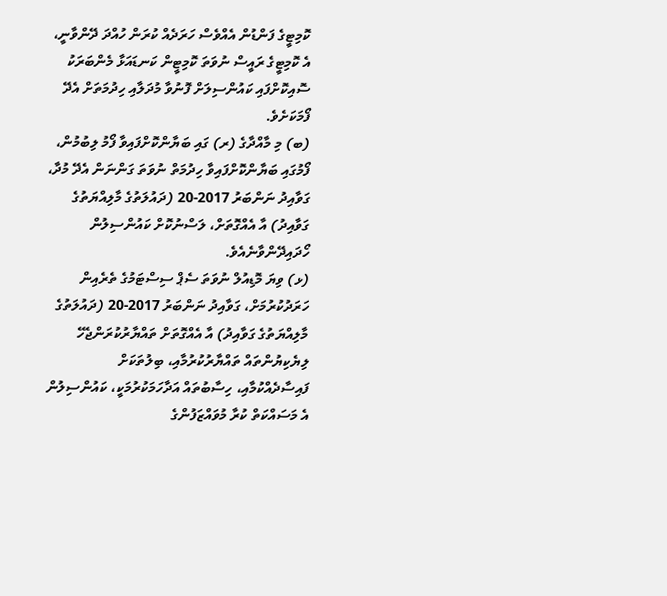ކޮމިޓީގެ ފަންޑުން އެއްވެސް ހަރަދެއް ކުރަން ހުއްދަ ދޭންވާނީ، އެ ކޮމިޓީގެ ރައީސް ނުވަތަ ކޮމިޓީން ކަނޑައަޅާ މެންބަރަކު ސޮއިކޮށްފައި ކައުންސިލަށް ފޮނުވާ މުދަލާއި ހިދުމަތަށް އެދޭ ފޯމަކަށެވެ.
(ބ) މި މާއްދާގެ (ރ) ގައި ބަޔާންކޮށްފައިވާ ފޯމު ލިބުމުން، ފޯމުގައި ބަޔާންކޮށްފައިވާ ހިދުމަތް ނުވަތަ ގަންނަން އެދޭ މުދާ، ގަވާއިދު ނަންބަރު 2017-20 (ދައުލަތުގެ މާލިއްޔަތުގެ ގަވާއިދު) އާ އެއްގޮތަށް، ލަސްނުކޮށް ކައުންސިލުން ހޯދައިދޭންވާނެއެވެ.
(ޅ) ވިޔަ މޮޑިއުލް ނުވަތަ ސެޕް ސިސްޓަމުގެ ތެރެއިން ހަރަދުކުރުމަށް، ގަވާއިދު ނަންބަރު 2017-20 (ދައުލަތުގެ މާލިއްޔަތުގެ ގަވާއިދު) އާ އެއްގޮތަށް ތައްޔާރުކުރަންޖެހޭ ލިޔެކިޔުންތައް ތައްޔާރުކުރުމާއި، ބިލުތަކަށް ފައިސާދެއްކުމާއި، ހިސާބުތައް އަދާހަމަކުރުމަކީ، ކައުންސިލުން އެ މަސައްކަތް ކުރާ މުވައްޒަފުންގެ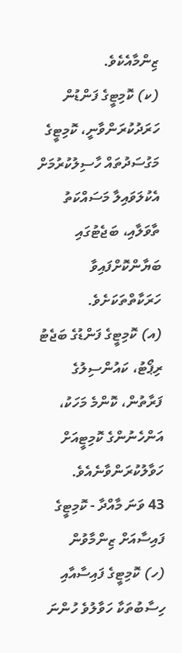ޒިންމާއެކެވެ.
(ކ) ކޮމިޓީގެ ފަންޑުން ހަރަދުކުރަންވާނީ، ކޮމިޓީގެ މަގުސަދުތައް ހާސިލުކުރުމަށް އެކުލަވައިލާ މަސައްކަތު ތާވަލާއި، ބަޖެޓުގައި ބަޔާންކޮށްފައިވާ ހަރަކާތްތަކަށެވެ.
(އ) ކޮމިޓީގެ ފަންޑުގެ ބަޖެޓު ރިޕޯޓު، ކައުންސިލުގެ ފަރާތުން، ކޮންމެ މަހަކު، އަންހެނުންގެ ކޮމިޓީއަށް ހަވާލުކުރަންވާނެއެވެ.
43 ވަނަ މާއްދާ - ކޮމިޓީގެ ފައިސާއަށް ޒިންމާވުން
(ހ) ކޮމިޓީގެ ފައިސާއާއި ހިސާބުތަކާ ހަވާލުވެ ހުންނަ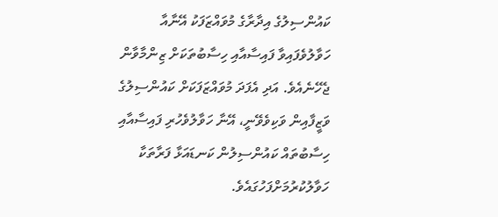ކައުންސިލުގެ އިދާރާގެ މުވައްޒަފަކު އޭނާއާ ހަވާލުވެފައިވާ ފައިސާއާއި ހިސާބުތަކަށް ޒިންމާވާން ޖެހޭނެއެވެ. އަދި އެފަދަ މުވައްޒަފަކަށް ކައުންސިލުގެ ވަޒީފާއިން ވަކިވެވޭނީ، އޭނާ ހަވާލުވެހުރި ފައިސާއާއި ހިސާބުތައް ކައުންސިލުން ކަނޑައަޅާ ފަރާތަކާ ހަވާލުކުރުމަށްފަހުގައެވެ.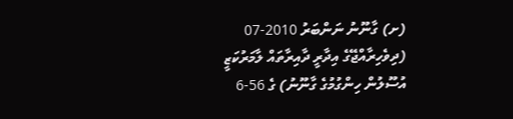(ށ) ގާނޫނު ނަންބަރު 2010-07 (ދިވެހިރާއްޖޭގެ އިދާރީ ދާއިރާތައް ލާމަރުކަޒީ އުސޫލުން ހިންގުމުގެ ގާނޫނު) ގެ 56-6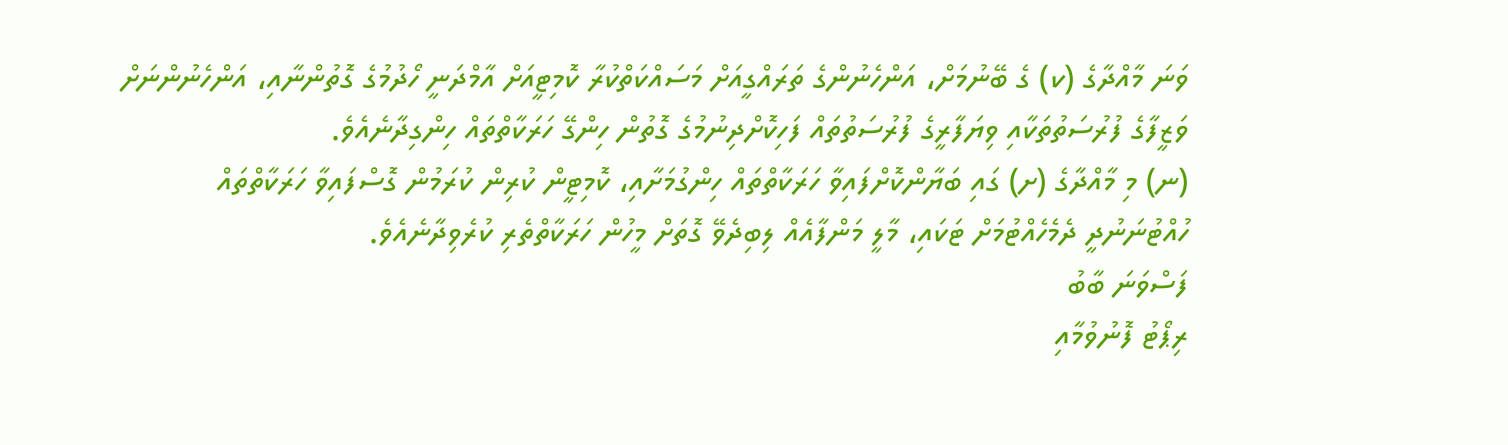ވަނަ މާއްދާގެ (ކ) ގެ ބޭނުމަށް، އަންހެނުންގެ ތަރައްގީއަށް މަސައްކަތްކުރާ ކޮމިޓީއަށް އާމްދަނީ ހޯދުމުގެ ގޮތުންނާއި، އަންހެނުންނަށް ވަޒީފާގެ ފުރުސަތުތަކާއި ވިޔަފާރީގެ ފުރުސަތުތައް ފަހިކޮށްދިނުމުގެ ގޮތުން ހިންގޭ ހަރަކާތްތައް ހިންގިދާނެއެވެ.
(ނ) މި މާއްދާގެ (ށ) ގައި ބަޔާންކޮށްފައިވާ ހަރަކާތްތައް ހިންގުމަށާއި، ކޮމިޓީން ކުރިން ކުރަމުން ގޮސްފައިވާ ހަރަކާތްތައް ހުއްޓުނަނުދީ ދެމެހެއްޓުމަށް ޓަކައި، މާލީ މަންފާއެއް ލިބިދެވޭ ގޮތަށް މީހުން ހަރަކާތްތެރި ކުރެވިދާނެއެވެ.
ފަސްވަނަ ބާބު
ރިޕޯޓު ފޮނުވުމާއި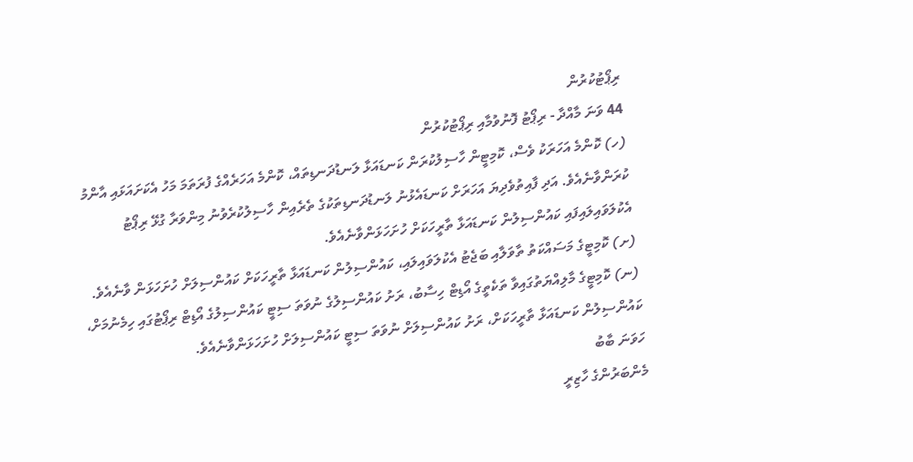ރިޕޯޓުކުރުން
44 ވަނަ މާއްދާ - ރިޕޯޓު ފޮނުވުމާއި ރިޕޯޓުކުރުން
(ހ) ކޮންމެ އަހަރަކު ވެސް، ކޮމިޓީން ހާސިލުކުރަން ކަނޑައަޅާ ލަނޑުދަނޑިތައް، ކޮންމެ އަހަރެއްގެ ފުރަތަމަ މަހު އެކަށައަޅައި އާންމު ކުރަންވާނެއެވެ. އަދި ފާއިތުވެދިޔަ އަހަރަށް ކަނޑައެޅުނު ލަނޑުދަނޑިތަކުގެ ތެރެއިން ހާސިލުކުރެވުނު މިންވަރާ ގުޅޭ ރިޕޯޓު އެކުލަވައިލައިފައި ކައުންސިލުން ކަނޑައަޅާ ތާރީހަކަށް ހުށަހަޅަންވާނެއެވެ.
(ށ) ކޮމިޓީގެ މަސައްކަތު ތާވަލާއި ބަޖެޓު އެކުލަވައިލައި، ކައުންސިލުން ކަނޑައަޅާ ތާރީހަކަށް ކައުންސިލަށް ހުށަހަޅަން ވާނެއެވެ.
(ނ) ކޮމިޓީގެ މާލިއްޔަތުގައިވާ ތަކެތީގެ އޯޑިޓް ހިސާބު، ރަށު ކައުންސިލުގެ ނުވަތަ ސިޓީ ކައުންސިލުގެ އޯޑިޓް ރިޕޯޓުގައި ހިމެނުމަށް، ކައުންސިލުން ކަނޑައަޅާ ތާރީހަކަށް، ރަށު ކައުންސިލަށް ނުވަތަ ސިޓީ ކައުންސިލަށް ހުށަހަޅަންވާނެއެވެ.
ހަވަނަ ބާބު
މެންބަރުންގެ ހާޒިރީ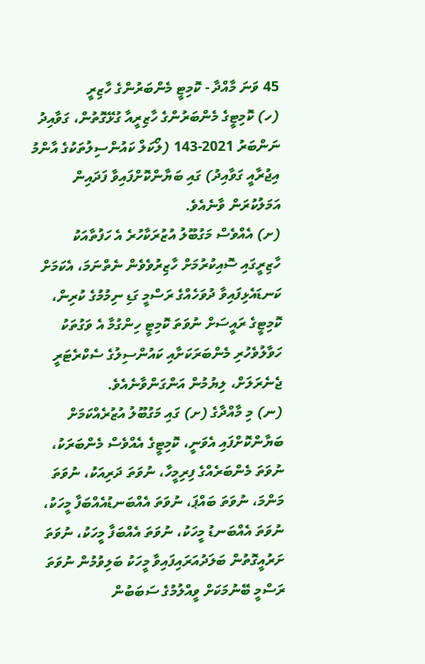45 ވަނަ މާއްދާ - ކޮމިޓީ މެންބަރުންގެ ހާޒިރީ
(ހ) ކޮމިޓީގެ މެންބަރުންގެ ހާޒިރީއާ ގުޅޭގޮތުން، ގަވާއިދު ނަންބަރު 2021-143 (ލޯކަލް ކައުންސިލުތަކުގެ އާންމު އިޖުރާއީ ގަވާއިދު) ގައި ބަޔާންކޮށްފައިވާ ފަދައިން އަމަލުކުރަން ވާނެއެވެ.
(ށ) އެއްވެސް މަގުބޫލު އުޒުރަކާހުރެ އެ ހަފުތާއަކު ހާޒިރީގައި ސޮއިކުރުމަށް ހާޒިރުވެވެން ނެތްނަމަ، އެކަމަށް ކަނޑައެޅިފައިވާ ދުވަހެއްގެ ރަސްމީ ގަޑި ނިމުމުގެ ކުރިން، ކޮމިޓީގެ ރައީސަށް ނުވަތަ ކޮމިޓީ ހިންގުމާ އެ ވަގުތަކު ހަވާލުވެހުރި މެންބަރަކަށާއި ކައުންސިލުގެ ސެކްރެޓަރީ ޖެނެރަލަށް، ލިޔުމުން އަންގަންވާނެއެވެ.
(ނ) މި މާއްދާގެ (ށ) ގައި މަގުބޫލު އުޒުރެއްކަމަށް ބަޔާންކޮށްފައި އެވަނީ، ކޮމިޓީގެ އެއްވެސް މެންބަރަކު، ނުވަތަ މެންބަރެއްގެ ފިރިމީހާ، ނުވަތަ ދަރިއަކު، ނުވަތަ މަންމަ، ނުވަތަ ބައްޕަ، ނުވަތަ އެއްބަނޑުއެއްބަފާ މީހަކު، ނުވަތަ އެއްބަނޑު މީހަކު، ނުވަތަ އެއްބަފާ މީހަކު، ނުވަތަ ށަރުއީގޮތުން ބަލަދުއަރައިފައިވާ މީހަކު ބަލިވުމުން ނުވަތަ ރަސްމީ ބޭނުމަކަށް ވީއްލުމުގެ ސަބަބުން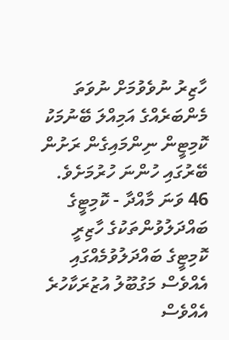ހާޒިރު ނުވެވުމަށް ނުވަތަ މެންބަރެއްގެ އަމިއްލަ ބޭނުމަކު ކޮމިޓީން ނިންމައިގެން ރަށުން ބޭރުގައި ހުންނަ ހުރުމަށެވެ.
46 ވަނަ މާއްދާ - ކޮމިޓީގެ ބައްދަލުވުންތަކުގެ ހާޒިރީ
ކޮމިޓީގެ ބައްދަލުވުމެއްގައި އެއްވެސް މަގުބޫލު އުޒުރަކާހުރެ އެއްވެސް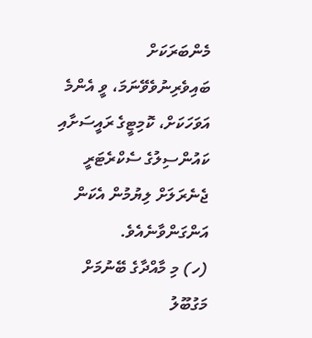މެންބަރަކަށް ބައިވެރިނުވެވޭނަމަ، ވީ އެންމެ އަވަހަކަށް، ކޮމިޓީގެ ރައީސަށާއި ކައުންސިލުގެ ސެކްރެޓަރީ ޖެނެރަލަށް ލިޔުމުން އެކަން އަންގަންވާނެއެވެ.
(ހ) މި މާއްދާގެ ބޭނުމަށް މަގުބޫލު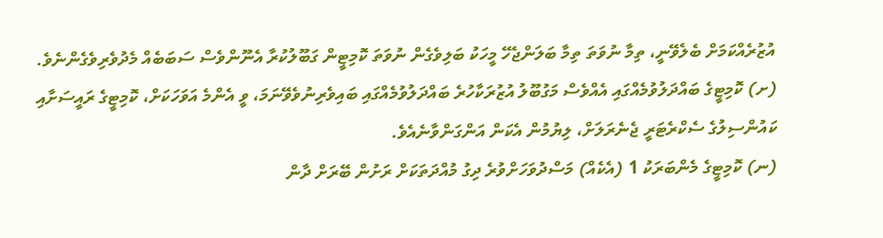އުޒުރެއްކަމަށް ބެލެވޭނީ، ތިމާ ނުވަތަ ތިމާ ބަލަންޖެހޭ މީހަކު ބަލިވެގެން ނުވަތަ ކޮމިޓީން ގަބޫލުކުރާ އެނޫންވެސް ސަބަބެއް މެދުވެރިވެގެންނެވެ.
(ށ) ކޮމިޓީގެ ބައްދަލުވުމެއްގައި އެއްވެސް މަގުބޫލު އުޒުރަކާހުރެ ބައްދަލުވުމެއްގައި ބައިވެރިނުވެވޭނަމަ، ވީ އެންމެ އަވަހަކަށް، ކޮމިޓީގެ ރައީސަށާއި ކައުންސިލުގެ ސެކްރެޓަރީ ޖެނެރަލަށް، ލިޔުމުން އެކަން އަންގަންވާނެއެވެ.
(ނ) ކޮމިޓީގެ މެންބަރަކު 1 (އެކެއް) މަސްދުވަހަށްވުރެ ދިގު މުއްދަތަކަށް ރަށުން ބޭރަށް ދާން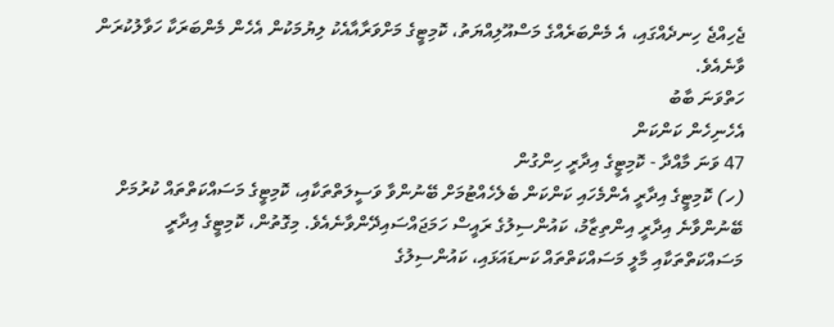ޖެހިއްޖެ ހިނދެއްގައި، އެ މެންބަރެއްގެ މަސްއޫލިއްޔަތު، ކޮމިޓީގެ މަށްވަރާއާއެކު ލިޔުމަކުން އެހެން މެންބަރަކާ ހަވާލުކުރަން ވާނެއެވެ.
ހަތްވަނަ ބާބު
އެހެނިހެން ކަންކަން
47 ވަނަ މާއްދާ - ކޮމިޓީގެ އިދާރީ ހިންގުން
(ހ) ކޮމިޓީގެ އިދާރީ އެންމެހައި ކަންކަން ބެލެހެއްޓުމަށް ބޭނުންވާ ވަސީލަތްތަކާއި، ކޮމިޓީގެ މަސައްކަތްތައް ކުރުމަށް ބޭނުންވާނެ އިދާރީ އިންތިޒާމު، ކައުންސިލުގެ ރައީސް ހަމަޖައްސައިދޭންވާނެއެވެ. މިގޮތުން، ކޮމިޓީގެ އިދާރީ މަސައްކަތްތަކާއި މާލީ މަސައްކަތްތައް ކަނޑައަޅައި، ކައުންސިލުގެ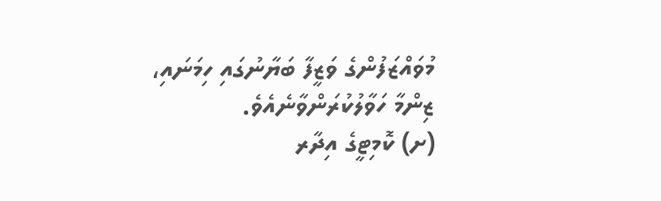މުވައްޒަފުންގެ ވަޒީފާ ބަޔާނުގައި ހިމަނައި، ޒިންމާ ހަވާލުކުރަންވާނެއެވެ.
(ށ) ކޮމިޓީގެ އިދާރ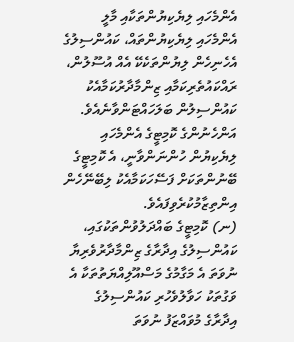އެންމެހައި ލިޔެކިޔުންތަކާއި މާލީ އެންމެހައި ލިޔެކިޔުންތައް، ކައުންސިލުގެ އެހެނިހެން ލިޔުންތަކެކޭ އެއް އުސޫލުން، ރައްކައުތެރިކަމާއި ޒިންމާދާރުކަމާއެކު ކައުންސިލުން ބަލަހައްޓަންވާނެއެވެ. އަންހެނުންގެ ކޮމިޓީގެ އެންމެހައި ލިޔެކިޔުން ހުންނަންވާނީ، އެ ކޮމިޓީގެ ބޭނުންތަކަށް ފަސޭހަކަމާއެކު ލިބޭނޭހެން އިންތިޒާމުކުރެވިފައެވެ.
(ނ) ކޮމިޓީގެ ބައްދަލުވުންތަކުގައި، ކައުންސިލުގެ އިދާރާގެ ޒިންމާދާރުވެރިޔާ ނުވަތަ އެ މަގާމުގެ މަސްއޫލިއްޔަތުތަކާ އެ ވަގުތަކު ހަވާލުވެހުރި ކައުންސިލުގެ އިދާރާގެ މުވައްޒަފު ނުވަތަ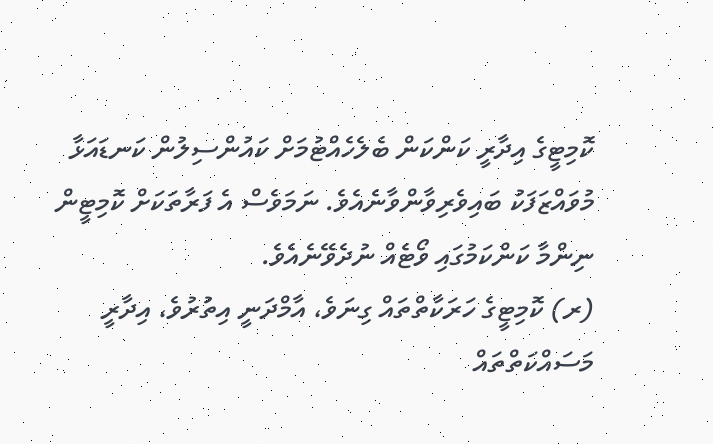ކޮމިޓީގެ އިދާރީ ކަންކަން ބެލެހެއްޓުމަށް ކައުންސިލުން ކަނޑައަޅާ މުވައްޒަފަކު ބައިވެރިވާންވާނެއެވެ. ނަމަވެސް އެ ފަރާތަކަށް ކޮމިޓީން ނިންމާ ކަންކަމުގައި ވޯޓެއް ނުދެވޭނެއެވެ.
(ރ) ކޮމިޓީގެ ހަރަކާތްތައް ގިނަވެ، އާމްދަނީ އިތުރުވެ، އިދާރީ މަސައްކަތްތައް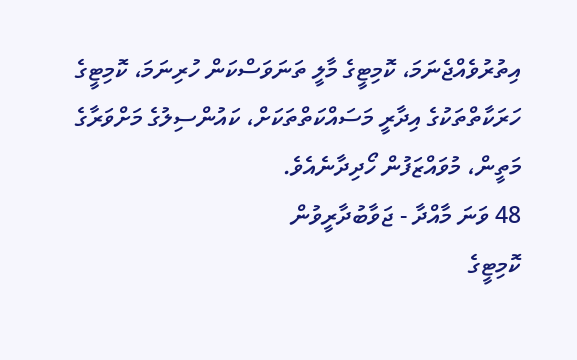އިތުރުވެއްޖެނަމަ، ކޮމިޓީގެ މާލީ ތަނަވަސްކަން ހުރިނަމަ، ކޮމިޓީގެ ހަރަކާތްތަކުގެ އިދާރީ މަސައްކަތްތަކަށް، ކައުންސިލުގެ މަށްވަރާގެ މަތީން، މުވައްޒަފުން ހޯދިދާނެއެވެ.
48 ވަނަ މާއްދާ - ޖަވާބުދާރީވުން
ކޮމިޓީގެ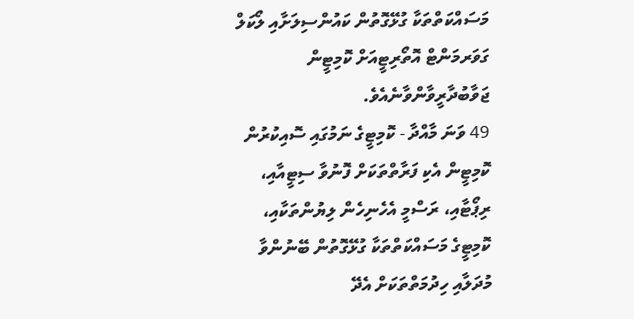މަސައްކަތްތަކާ ގުޅޭގޮތުން ކައުންސިލަށާއި ލޯކަލް ގަވަރމަންޓް އޮތޯރިޓީއަށް ކޮމިޓީން ޖަވާބުދާރީވާންވާނެއެވެ.
49 ވަނަ މާއްދާ - ކޮމިޓީގެ ނަމުގައި ސޮއިކުރުން
ކޮމިޓީން އެކި ފަރާތްތަކަށް ފޮނުވާ ސިޓީއާއި، ރިޕޯޓާއި، ރަސްމީ އެހެނިހެން ލިޔުންތަކާއި، ކޮމިޓީގެ މަސައްކަތްތަކާ ގުޅޭގޮތުން ބޭނުންވާ މުދަލާއި ހިދުމަތްތަކަށް އެދޭ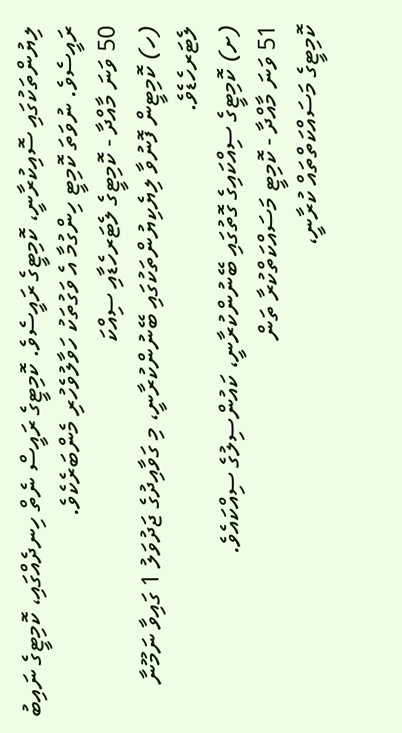ލިޔުންތަކުގައި ސޮއިކުރާނީ، ކޮމިޓީގެ ރައީސެވެ. ކޮމިޓީގެ ރައީސް ނެތް ހިނދެއްގައި، ކޮމިޓީގެ ނައިބު ރައީސެވެ. ނުވަތަ ކޮމިޓީ ހިންގުމާ އެ ވަގުތަކު ހަވާލުވެހުރި މެންބަރެކެވެ.
50 ވަނަ މާއްދާ - ކޮމިޓީގެ ލެޓަރހެޑާއި ސިއްކަ
(ހ) ކޮމިޓީން ފޮނުވާ ލިޔެކިޔުންތަކުގައި ބޭނުންކުރާނީ، މި ގަވާއިދުގެ ޖަދުވަލު 1 ގައިވާ ނަމޫނާ ލެޓަރހެޑެވެ.
(ށ) ކޮމިޓީގެ ސިއްކައިގެ ގޮތުގައި ބޭނުންކުރާނީ، ކައުންސިލުގެ ސިއްކައެވެ.
51 ވަނަ މާއްދާ - ކޮމިޓީ މަސައްކަތްކުރާ ތަން
ކޮމިޓީގެ މަސައްކަތްތައް ކުރާނީ،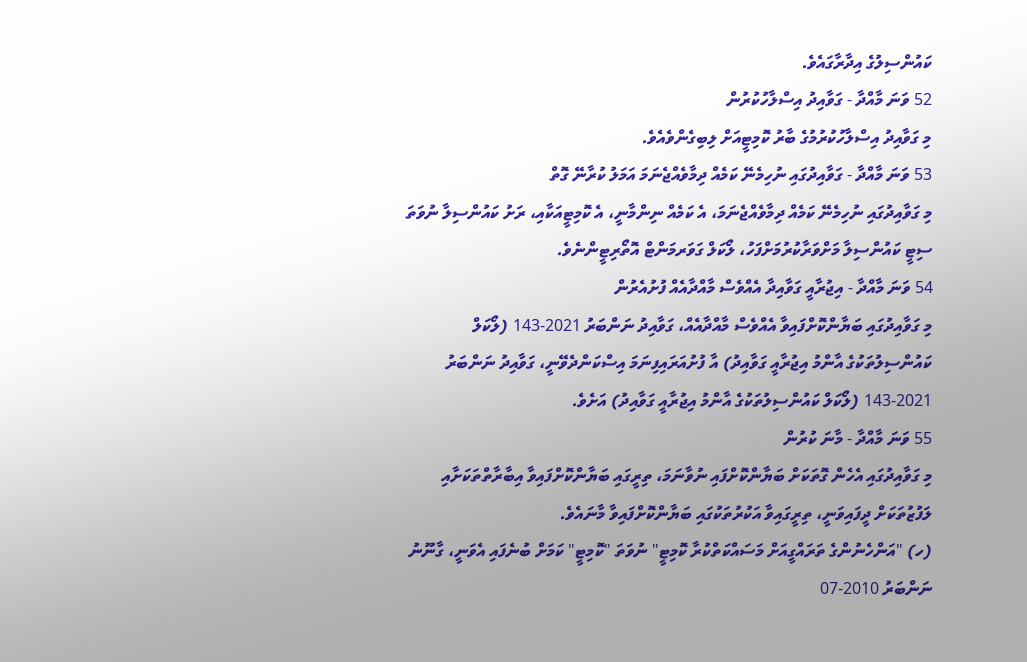ކައުންސިލުގެ އިދާރާގައެވެ.
52 ވަނަ މާއްދާ - ގަވާއިދު އިސްލާހުކުރުން
މި ގަވާއިދު އިސްލާހުކުރުމުގެ ބާރު ކޮމިޓީއަށް ލިބިގެންވެއެވެ.
53 ވަނަ މާއްދާ - ގަވާއިދުގައި ނުހިމެނޭ ކަމެއް ދިމާވެއްޖެނަމަ އަމަލު ކުރާނޭ ގޮތް
މި ގަވާއިދުގައި ނުހިމެނޭ ކަމެއް ދިމާވެއްޖެނަމަ، އެ ކަމެއް ނިންމާނީ، އެ ކޮމިޓީއަކާއި، ރަށު ކައުންސިލާ ނުވަތަ ސިޓީ ކައުންސިލާ މަށްވަރާކުރުމަށްފަހު، ލޯކަލް ގަވަރމަންޓް އޮތޯރިޓީންނެވެ.
54 ވަނަ މާއްދާ - އިޖުރާއީ ގަވާއިދާ އެއްވެސް މާއްދާއެއް ފުށުއެރުން
މި ގަވާއިދުގައި ބަޔާންކޮށްފައިވާ އެއްވެސް މާއްދާއެއް، ގަވާއިދު ނަންބަރު 2021-143 (ލޯކަލް ކައުންސިލުތަކުގެ އާންމު އިޖުރާއީ ގަވާއިދު) އާ ފުށުއަރައިފިނަމަ އިސްކަންދެވޭނީ، ގަވާއިދު ނަންބަރު 2021-143 (ލޯކަލް ކައުންސިލުތަކުގެ އާންމު އިޖުރާއީ ގަވާއިދު) އަށެވެ.
55 ވަނަ މާއްދާ - މާނަ ކުރުން
މި ގަވާއިދުގައި އެހެން ގޮތަކަށް ބަޔާންކޮށްފައި ނުވާނަމަ، ތިރީގައި ބަޔާންކޮށްފައިވާ އިބާރާތްތަކަށާއި ލަފުޒުތަކަށް ދީފައިވަނީ، ތިރީގައިވާ އަކުރުތަކުގައި ބަޔާންކޮށްފައިވާ މާނައެވެ.
(ހ) "އަންހެނުންގެ ތަރައްގީއަށް މަސައްކަތްކުރާ ކޮމިޓީ" ނުވަތަ "ކޮމިޓީ" ކަމަށް ބުނެފައި އެވަނީ، ގާނޫނު ނަންބަރު 2010-07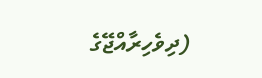(ދިވެހިރާއްޖޭގެ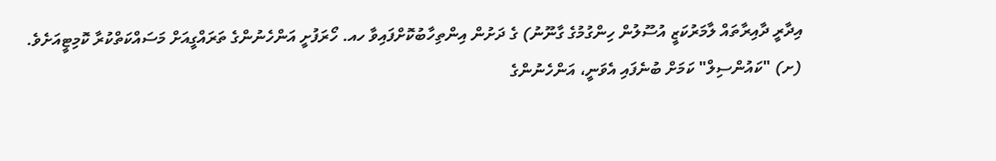އިދާރީ ދާއިރާތައް ލާމަރުކަޒީ އުސޫލުން ހިންގުމުގެ ގާނޫނު) ގެ ދަށުން އިންތިހާބުކޮށްފައިވާ ހއ. ހޯރަފުށީ އަންހެނުންގެ ތަރައްގީއަށް މަސައްކަތްކުރާ ކޮމިޓީއަށެވެ.
(ށ) "ކައުންސިލް" ކަމަށް ބުނެފައި އެވަނީ، އަންހެނުންގެ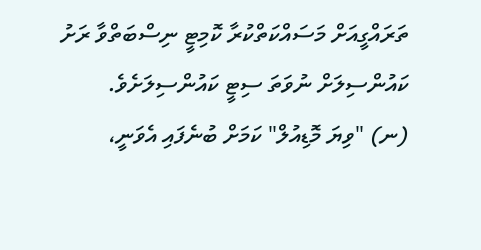ތަރައްގީއަށް މަސައްކަތްކުރާ ކޮމިޓީ ނިސްބަތްވާ ރަށު ކައުންސިލަށް ނުވަތަ ސިޓީ ކައުންސިލަށެވެ.
(ނ) "ވިޔަ މޮޑިއުލް" ކަމަށް ބުނެފައި އެވަނީ،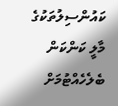ކައުންސިލުތަކުގެ މާލީ ކަންކަން ބެލެހެއްޓުމަށް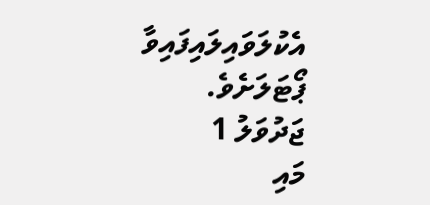އެކުލަވައިލައިފައިވާ ޕޯޓަލަށެވެ.
ޖަދުވަލު 1
މައި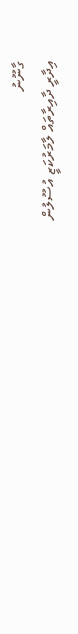ގާނޫނު
އިދާރީ ދާއިރާތައް ލާމަރުކަޒީ އުސޫލުން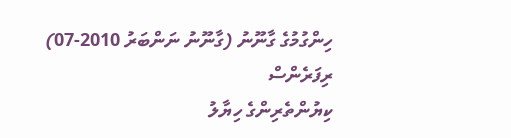ހިންގުމުގެ ގާނޫނު (ގާނޫނު ނަންބަރު 2010-07)
ރިފަރެންސް
ކިޔުންތެރިންގެ ހިޔާލު